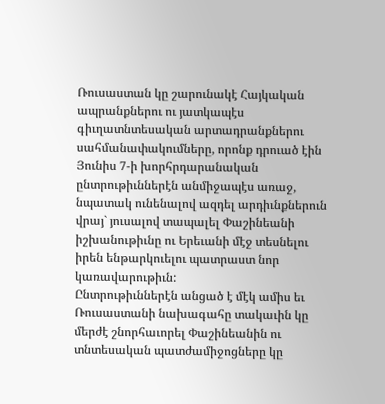Ռուսաստան կը շարունակէ Հայկական ապրանքներու ու յատկապէս գիւղատնտեսական արտադրանքներու սահմանափակումները, որոնք դրուած էին Յունիս 7-ի խորհրդարանական ընտրութիւններէն անմիջապէս առաջ, նպատակ ունենալով ազդել արդիւնքներուն վրայ` յուսալով տապալել Փաշինեանի իշխանութիւնը ու Երեւանի մէջ տեսնելու իրեն ենթարկուելու պատրաստ նոր կառավարութիւն:
Ընտրութիւններէն անցած է մէկ ամիս եւ Ռուսաստանի նախագահը տակաւին կը մերժէ շնորհաւորել Փաշինեանին ու տնտեսական պատժամիջոցները կը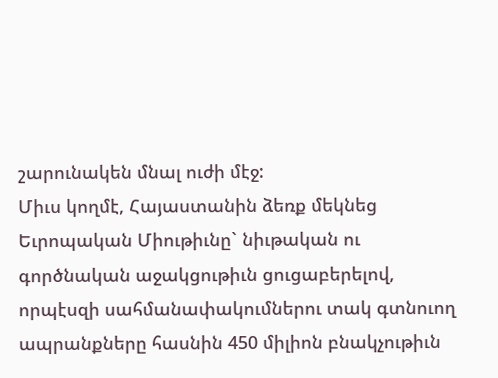շարունակեն մնալ ուժի մէջ:
Միւս կողմէ, Հայաստանին ձեռք մեկնեց Եւրոպական Միութիւնը` նիւթական ու գործնական աջակցութիւն ցուցաբերելով, որպէսզի սահմանափակումներու տակ գտնուող ապրանքները հասնին 450 միլիոն բնակչութիւն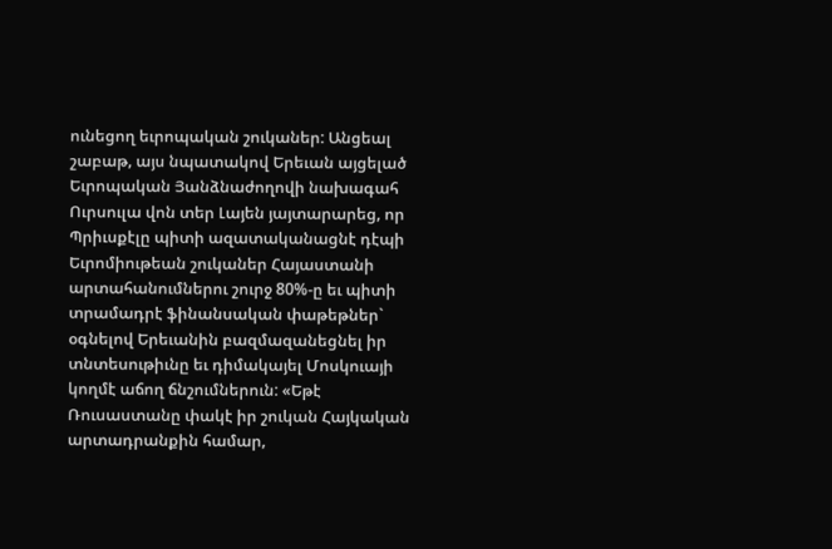ունեցող եւրոպական շուկաներ: Անցեալ շաբաթ, այս նպատակով Երեւան այցելած Եւրոպական Յանձնաժողովի նախագահ Ուրսուլա վոն տեր Լայեն յայտարարեց, որ Պրիւսքէլը պիտի ազատականացնէ դէպի Եւրոմիութեան շուկաներ Հայաստանի արտահանումներու շուրջ 80%-ը եւ պիտի տրամադրէ ֆինանսական փաթեթներ` օգնելով Երեւանին բազմազանեցնել իր տնտեսութիւնը եւ դիմակայել Մոսկուայի կողմէ աճող ճնշումներուն: «Եթէ Ռուսաստանը փակէ իր շուկան Հայկական արտադրանքին համար,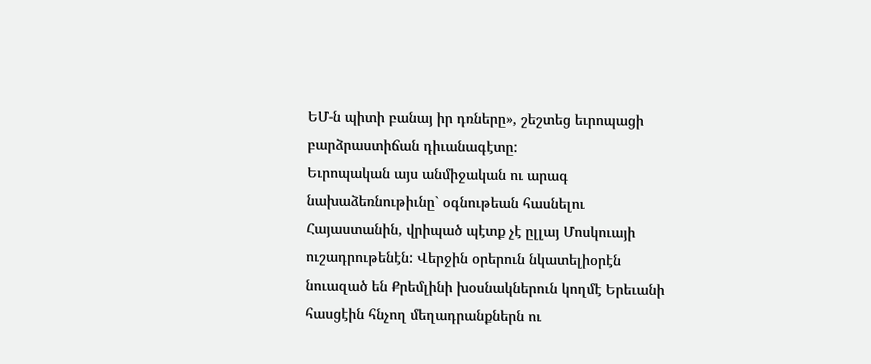ԵՄ-ն պիտի բանայ իր դռները», շեշտեց եւրոպացի բարձրաստիճան դիւանագէտը:
Եւրոպական այս անմիջական ու արագ նախաձեռնութիւնը` օգնութեան հասնելու Հայաստանին, վրիպած պէտք չէ ըլլայ Մոսկուայի ուշադրութենէն: Վերջին օրերուն նկատելիօրէն նուազած են Քրեմլինի խօսնակներուն կողմէ Երեւանի հասցէին հնչող մեղադրանքներն ու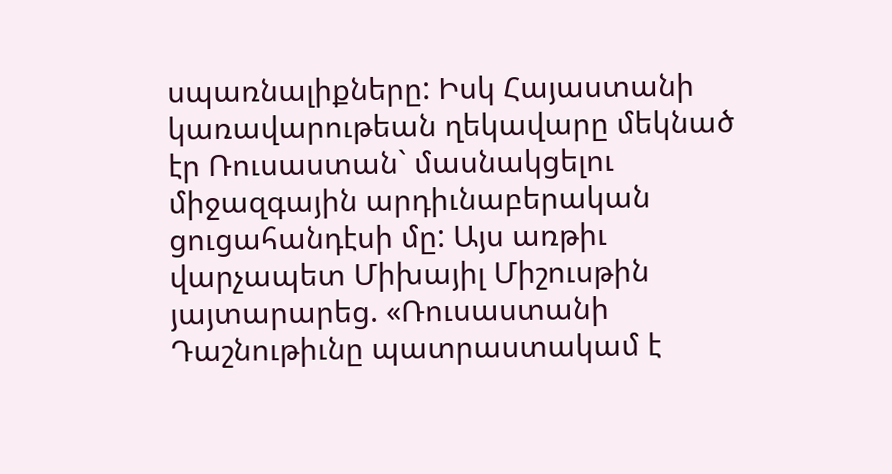սպառնալիքները: Իսկ Հայաստանի կառավարութեան ղեկավարը մեկնած էր Ռուսաստան` մասնակցելու միջազգային արդիւնաբերական ցուցահանդէսի մը: Այս առթիւ վարչապետ Միխայիլ Միշուսթին յայտարարեց. «Ռուսաստանի Դաշնութիւնը պատրաստակամ է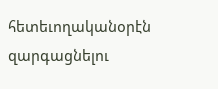հետեւողականօրէն զարգացնելու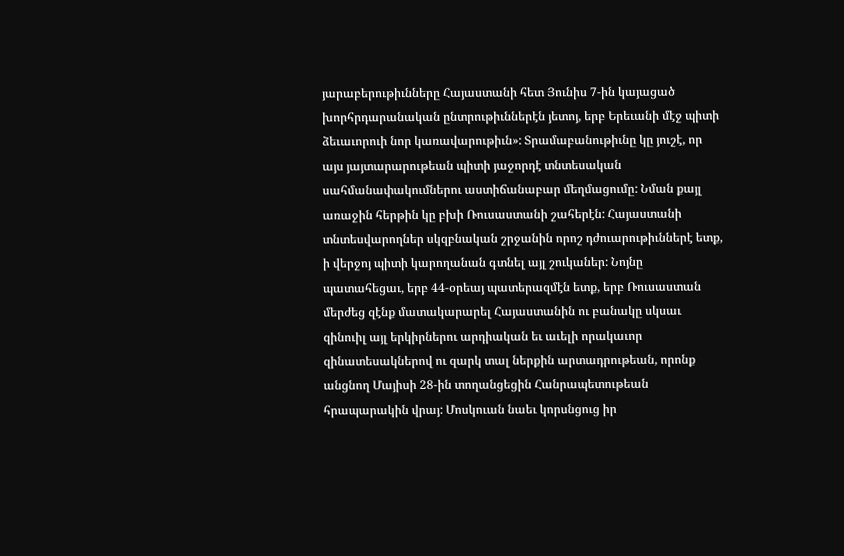յարաբերութիւնները Հայաստանի հետ Յունիս 7-ին կայացած խորհրդարանական ընտրութիւններէն յետոյ, երբ Երեւանի մէջ պիտի ձեւաւորուի նոր կառավարութիւն»: Տրամաբանութիւնը կը յուշէ, որ այս յայտարարութեան պիտի յաջորդէ տնտեսական սահմանափակումներու աստիճանաբար մեղմացումը: Նման քայլ առաջին հերթին կը բխի Ռուսաստանի շահերէն: Հայաստանի տնտեսվարողներ սկզբնական շրջանին որոշ դժուարութիւններէ ետք, ի վերջոյ պիտի կարողանան գտնել այլ շուկաներ: Նոյնը պատահեցաւ, երբ 44-օրեայ պատերազմէն ետք, երբ Ռուսաստան մերժեց զէնք մատակարարել Հայաստանին ու բանակը սկսաւ զինուիլ այլ երկիրներու արդիական եւ աւելի որակաւոր զինատեսակներով ու զարկ տալ ներքին արտադրութեան, որոնք անցնող Մայիսի 28-ին տողանցեցին Հանրապետութեան հրապարակին վրայ: Մոսկուան նաեւ կորսնցուց իր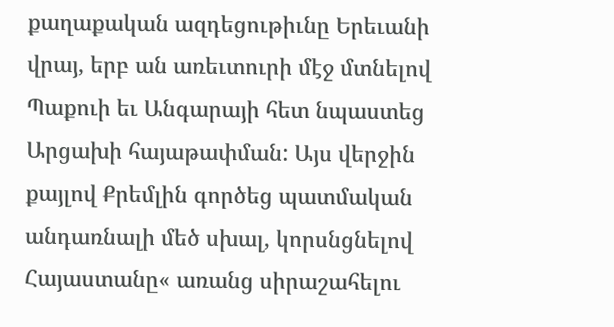քաղաքական ազդեցութիւնը Երեւանի վրայ, երբ ան առեւտուրի մէջ մտնելով Պաքուի եւ Անգարայի հետ նպաստեց Արցախի հայաթափման: Այս վերջին քայլով Քրեմլին գործեց պատմական անդառնալի մեծ սխալ, կորսնցնելով Հայաստանը« առանց սիրաշահելու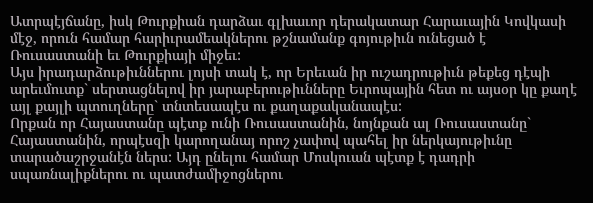Ատրպէյճանը, իսկ Թուրքիան դարձաւ գլխաւոր դերակատար Հարաւային Կովկասի մէջ, որուն համար հարիւրամեակներու թշնամանք գոյութիւն ունեցած է Ռուսաստանի եւ Թուրքիայի միջեւ:
Այս իրադարձութիւններու լոյսի տակ է, որ Երեւան իր ուշադրութիւն թեքեց դէպի արեւմուտք` սերտացնելով իր յարաբերութիւնները Եւրոպային հետ ու այսօր կը քաղէ այլ քայլի պտուղները` տնտեսապէս ու քաղաքականապէս:
Որքան որ Հայաստանը պէտք ունի Ռուսաստանին, նոյնքան ալ Ռուսաստանը` Հայաստանին, որպէսզի կարողանայ որոշ չափով պահել իր ներկայութիւնը տարածաշրջանէն ներս: Այդ ընելու համար Մոսկուան պէտք է դադրի սպառնալիքներու ու պատժամիջոցներու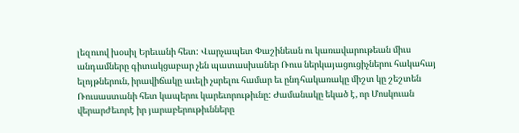լեզուով խօսիլ Երեւանի հետ: Վարչապետ Փաշինեան ու կառավարութեան միւս անդամները գիտակցաբար չեն պատասխաներ Ռուս ներկայացուցիչներու հակահայ ելոյթներուն, իրավիճակը աւելի չսրելու համար եւ ընդհակառակը միշտ կը շեշտեն Ռուսաստանի հետ կապերու կարեւորութիւնը: Ժամանակը եկած է, որ Մոսկուան վերարժեւորէ իր յարաբերութիւնները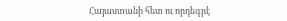Հայաստանի հետ ու որդեգրէ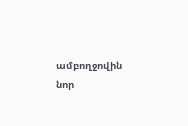ամբողջովին նոր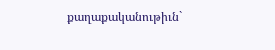քաղաքականութիւն`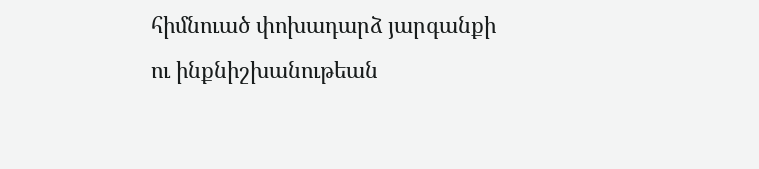հիմնուած փոխադարձ յարգանքի ու ինքնիշխանութեան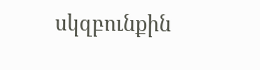սկզբունքին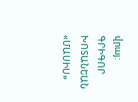վրայ:
ԳՐԻԳՈՐ ԽՈՏԱՆԵԱՆ
«ՄԱՍԻՍ»